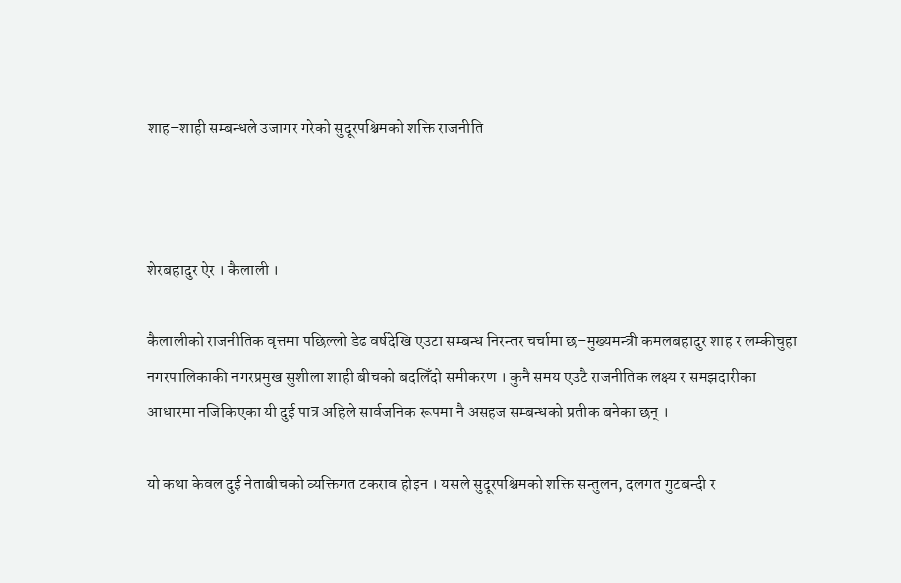शाह–शाही सम्बन्धले उजागर गरेको सुदूरपश्चिमको शक्ति राजनीति



शेरबहादुर ऐर । कैलाली ।

कैलालीको राजनीतिक वृत्तमा पछिल्लो डेढ वर्षदेखि एउटा सम्बन्ध निरन्तर चर्चामा छ–मुख्यमन्त्री कमलबहादुर शाह र लम्कीचुहा नगरपालिकाकी नगरप्रमुख सुशीला शाही बीचको बदलिँदो समीकरण । कुनै समय एउटै राजनीतिक लक्ष्य र समझदारीका आधारमा नजिकिएका यी दुई पात्र अहिले सार्वजनिक रूपमा नै असहज सम्बन्धको प्रतीक बनेका छन् ।

यो कथा केवल दुई नेताबीचको व्यक्तिगत टकराव होइन । यसले सुदूरपश्चिमको शक्ति सन्तुलन, दलगत गुटबन्दी र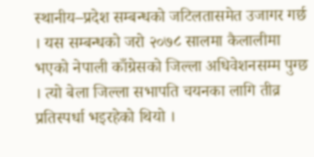स्थानीय–प्रदेश सम्बन्धको जटिलतासमेत उजागर गर्छ । यस सम्बन्धको जरो २०७८ सालमा कैलालीमा भएको नेपाली काँग्रेसको जिल्ला अधिवेशनसम्म पुग्छ । त्यो बेला जिल्ला सभापति चयनका लागि तीव्र प्रतिस्पर्धा भइरहेको थियो ।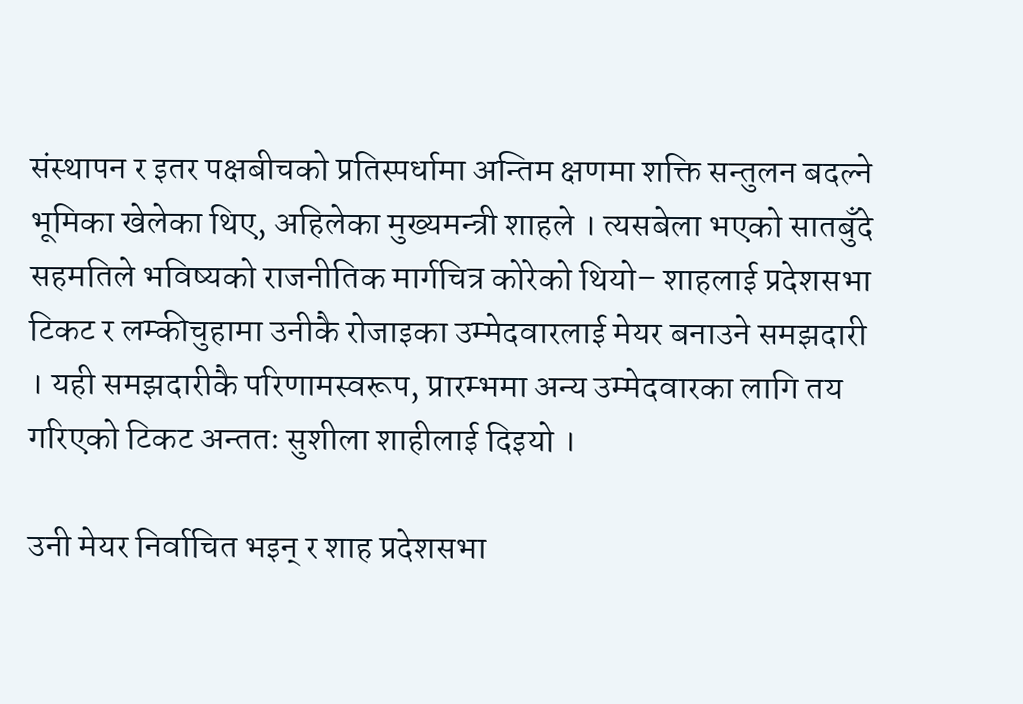संस्थापन र इतर पक्षबीचको प्रतिस्पर्धामा अन्तिम क्षणमा शक्ति सन्तुलन बदल्ने भूमिका खेलेका थिए, अहिलेका मुख्यमन्त्री शाहले । त्यसबेला भएको सातबुँदे सहमतिले भविष्यको राजनीतिक मार्गचित्र कोरेको थियो– शाहलाई प्रदेशसभा टिकट र लम्कीचुहामा उनीकै रोजाइका उम्मेदवारलाई मेयर बनाउने समझदारी । यही समझदारीकै परिणामस्वरूप, प्रारम्भमा अन्य उम्मेदवारका लागि तय गरिएको टिकट अन्ततः सुशीला शाहीलाई दिइयो ।

उनी मेयर निर्वाचित भइन् र शाह प्रदेशसभा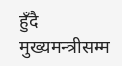हुँदै मुख्यमन्त्रीसम्म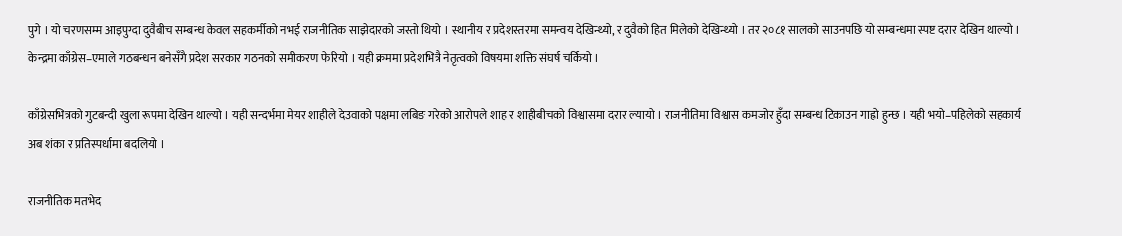पुगे । यो चरणसम्म आइपुग्दा दुवैबीच सम्बन्ध केवल सहकर्मीको नभई राजनीतिक साझेदारको जस्तो थियो । स्थानीय र प्रदेशस्तरमा समन्वय देखिन्थ्यो, र दुवैको हित मिलेको देखिन्थ्यो । तर २०८१ सालको साउनपछि यो सम्बन्धमा स्पष्ट दरार देखिन थाल्यो । केन्द्रमा काँग्रेस–एमाले गठबन्धन बनेसँगै प्रदेश सरकार गठनको समीकरण फेरियो । यही क्रममा प्रदेशभित्रै नेतृत्वको विषयमा शक्ति संघर्ष चर्कियो ।

काँग्रेसभित्रको गुटबन्दी खुला रूपमा देखिन थाल्यो । यही सन्दर्भमा मेयर शाहीले देउवाको पक्षमा लबिङ गरेको आरोपले शाह र शाहीबीचको विश्वासमा दरार ल्यायो । राजनीतिमा विश्वास कमजोर हुँदा सम्बन्ध टिकाउन गाह्रो हुन्छ । यही भयो–पहिलेको सहकार्य अब शंका र प्रतिस्पर्धामा बदलियो ।

राजनीतिक मतभेद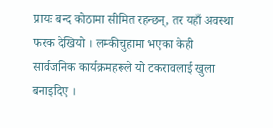प्रायः बन्द कोठामा सीमित रहन्छन्, तर यहाँ अवस्था फरक देखियो । लम्कीचुहामा भएका केही सार्वजनिक कार्यक्रमहरूले यो टकरावलाई खुला बनाइदिए ।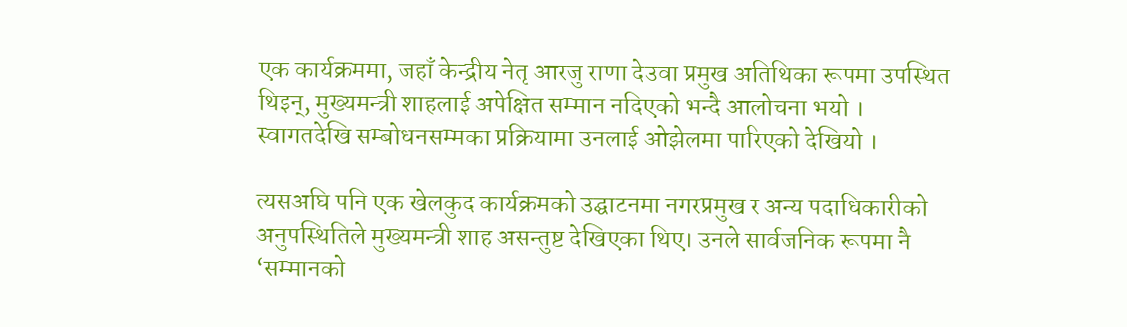एक कार्यक्रममा, जहाँ केन्द्रीय नेतृ आरजु राणा देउवा प्रमुख अतिथिका रूपमा उपस्थित थिइन्, मुख्यमन्त्री शाहलाई अपेक्षित सम्मान नदिएको भन्दै आलोचना भयो । स्वागतदेखि सम्बोधनसम्मका प्रक्रियामा उनलाई ओझेलमा पारिएको देखियो ।

त्यसअघि पनि एक खेलकुद कार्यक्रमको उद्घाटनमा नगरप्रमुख र अन्य पदाधिकारीको अनुपस्थितिले मुख्यमन्त्री शाह असन्तुष्ट देखिएका थिए। उनले सार्वजनिक रूपमा नै ‘सम्मानको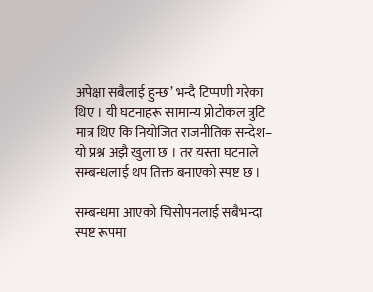अपेक्षा सबैलाई हुन्छ’ भन्दै टिप्पणी गरेका थिए । यी घटनाहरू सामान्य प्रोटोकल त्रुटि मात्र थिए कि नियोजित राजनीतिक सन्देश– यो प्रश्न अझै खुला छ । तर यस्ता घटनाले सम्बन्धलाई थप तिक्त बनाएको स्पष्ट छ ।

सम्बन्धमा आएको चिसोपनलाई सबैभन्दा स्पष्ट रूपमा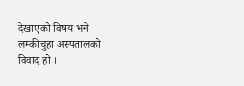देखाएको विषय भने लम्कीचुहा अस्पतालको विवाद हो ।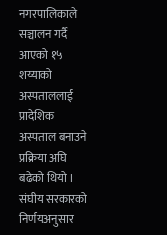नगरपालिकाले सञ्चालन गर्दै आएको १५ शय्याको अस्पताललाई प्रादेशिक अस्पताल बनाउने प्रक्रिया अघि बढेको थियो । संघीय सरकारको निर्णयअनुसार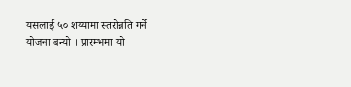यसलाई ५० शय्यामा स्तरोन्नति गर्ने योजना बन्यो । प्रारम्भमा यो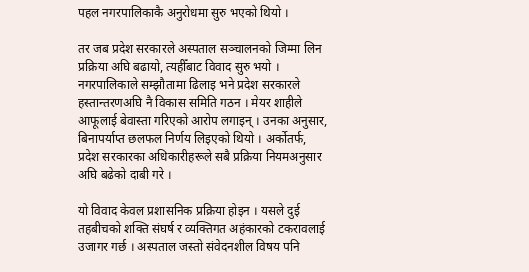पहल नगरपालिकाकै अनुरोधमा सुरु भएको थियो ।

तर जब प्रदेश सरकारले अस्पताल सञ्चालनको जिम्मा लिन प्रक्रिया अघि बढायो, त्यहीँबाट विवाद सुरु भयो । नगरपालिकाले सम्झौतामा ढिलाइ भने प्रदेश सरकारले हस्तान्तरणअघि नै विकास समिति गठन । मेयर शाहीले आफूलाई बेवास्ता गरिएको आरोप लगाइन् । उनका अनुसार, बिनापर्याप्त छलफल निर्णय लिइएको थियो । अर्कोतर्फ, प्रदेश सरकारका अधिकारीहरूले सबै प्रक्रिया नियमअनुसार अघि बढेको दाबी गरे ।

यो विवाद केवल प्रशासनिक प्रक्रिया होइन । यसले दुई तहबीचको शक्ति संघर्ष र व्यक्तिगत अहंकारको टकरावलाई उजागर गर्छ । अस्पताल जस्तो संवेदनशील विषय पनि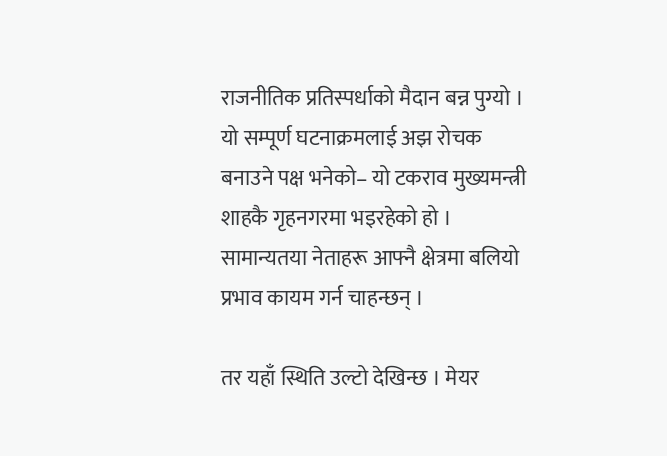राजनीतिक प्रतिस्पर्धाको मैदान बन्न पुग्यो । यो सम्पूर्ण घटनाक्रमलाई अझ रोचक बनाउने पक्ष भनेको– यो टकराव मुख्यमन्त्री शाहकै गृहनगरमा भइरहेको हो । सामान्यतया नेताहरू आफ्नै क्षेत्रमा बलियो प्रभाव कायम गर्न चाहन्छन् ।

तर यहाँ स्थिति उल्टो देखिन्छ । मेयर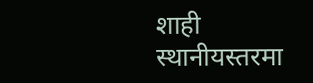शाही स्थानीयस्तरमा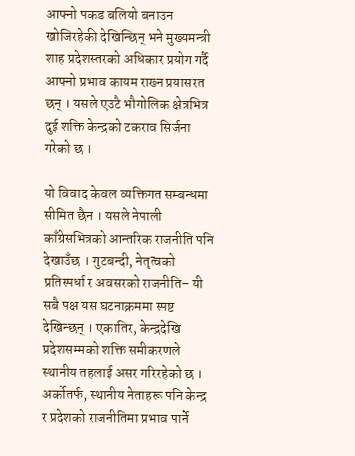आफ्नो पकड बलियो बनाउन खोजिरहेकी देखिन्छिन् भने मुख्यमन्त्री शाह प्रदेशस्तरको अधिकार प्रयोग गर्दै आफ्नो प्रभाव कायम राख्न प्रयासरत छन् । यसले एउटै भौगोलिक क्षेत्रभित्र दुई शक्ति केन्द्रको टकराव सिर्जना गरेको छ ।

यो विवाद केवल व्यक्तिगत सम्बन्धमा सीमित छैन । यसले नेपाली काँग्रेसभित्रको आन्तरिक राजनीति पनि देखाउँछ । गुटबन्दी, नेतृत्वको प्रतिस्पर्धा र अवसरको राजनीति– यी सबै पक्ष यस घटनाक्रममा स्पष्ट देखिन्छन् । एकातिर, केन्द्रदेखि प्रदेशसम्मको शक्ति समीकरणले स्थानीय तहलाई असर गरिरहेको छ । अर्कोतर्फ, स्थानीय नेताहरू पनि केन्द्र र प्रदेशको राजनीतिमा प्रभाव पार्ने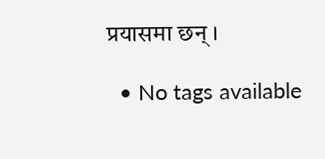प्रयासमा छन् ।

  • No tags available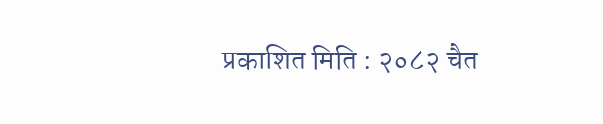प्रकाशित मिति : २०८२ चैत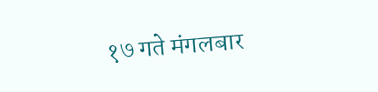१७ गते मंगलबार